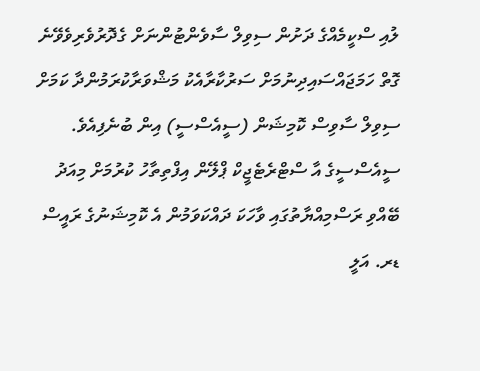ލުއި ސްކީމެއްގެ ދަށުން ސިވިލް ސާވެންޓުންނަށް ގެދޮރުވެރިވެވޭނެ ގޮތް ހަމަޖައްސައިދިނުމަށް ސަރުކާރާއެކު މަޝްވަރާކުރަމުންދާ ކަމަށް ސިވިލް ސާވިސް ކޮމިޝަން (ސީއެސްސީ) އިން ބުނެފިއެވެ.
ސީއެސްސީގެ އާ ސްޓްރެޓެޖީކް ޕްލޭން އިފްތިތާހު ކުރުމަށް މިއަދު ބޭއްވި ރަސްމިއްޔާތުގައި ވާހަކަ ދައްކަވަމުން އެ ކޮމިޝަނުގެ ރައީސް ޑރ. އަލީ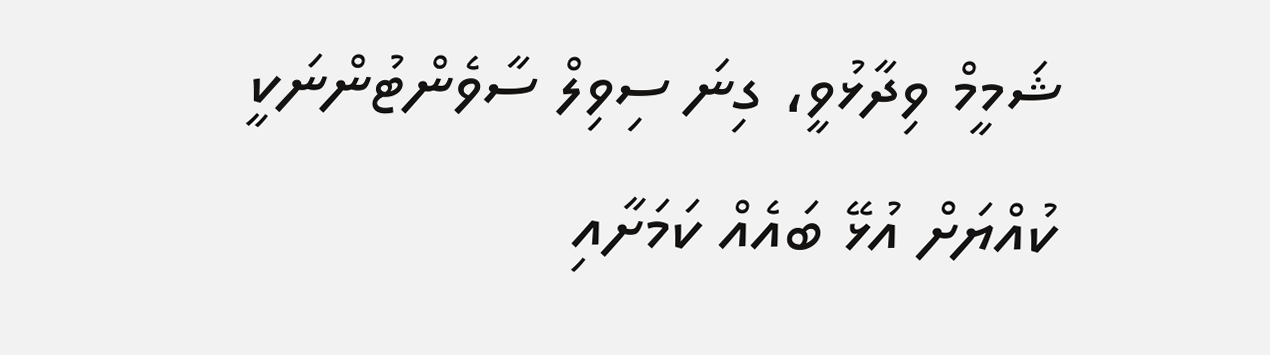ޝަމީމް ވިދާޅުވީ، ގިނަ ސިވިލް ސާވެންޓުންނަކީ ކުއްޔަށް އުޅޭ ބައެއް ކަމަށާއި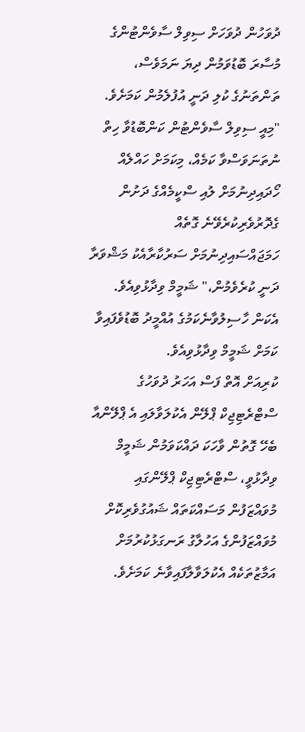ދުވަހުން ދުވަހަށް ސިވިލް ސާވެންޓުންގެ މުސާރަ ބޮޑުވަމުން ދިޔަ ނަމަވެސް، ތަންތަނުގެ ކުލި ދަނީ އުފުލެމުން ކަމަށެވެ.
"މިއީ ސިވިލް ސާވެންޓުން ކަންބޮޑުވާ ހިތް ނުތަނަވަސްވާ ކަމެއް، މިކަމަށް ހައްލެއް ހޯދައިދިނުމަށް ލުއި ސްކީމެއްގެ ދަށުން ގެދޮރުވެރިކުރެވޭނެ ގޮތެއް ހަމަޖައްސައިދިނުމަށް ސަރުކާރާއެކު މަޝްވަރާ ދަނީ ކުރެވެމުން،" ޝަމީމް ވިދާޅުވިއެވެ. އެކަން ހާސިލުވާނެކަމުގެ އުއްމީދު ބޮޑުވެފައިވާ ކަމަށް ޝަމީމް ވިދާޅުވިއެވެ.
ކުރިއަށް އޮތް ފަސް އަހަރު ދުވަހުގެ ސްޓްރެޓިޖިކް ޕްލޭން އެކުލަވާލައި އެ ޕްލޭންއާ ބެހޭ ގޮތުން ވާހަކަ ދައްކަވަމުން ޝަމީމް ވިދާޅުވީ، ސްޓްރެޓިޖިކް ޕްލޭންގައި މުވައްޒަފުން މަސައްކަތައް ޝައުގުވެރިކޮށް މުވައްޒަފުންގެ އަހުލާގު ރަނގަޅުކުރުމަށް އަމާޒުތަކެއް އެކުލަވާލާފައިވާނެ ކަމަށެވެ.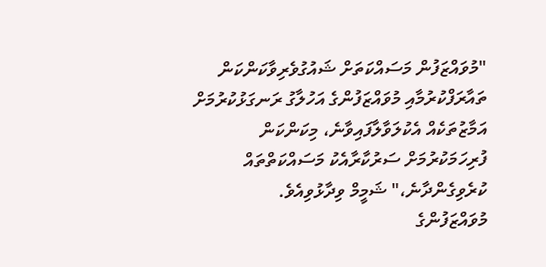"މުވައްޒަފުން މަސައްކަތަށް ޝައުގުވެރިވާކަންކަން ތައާރަފްކުރުމާއި މުވައްޒަފުންގެ އަހުލާގު ރަނގަޅުކުރުމަށް އަމާޒުތަކެއް އެކުލަވާލާފައިވާނެ، މިކަންކަން ފުރިހަމަކުރުމަށް ސަރުކާރާއެކު މަސައްކަތްތައް ކުރެވިގެންދާނެ،" ޝަމީމް ވިދާޅުވިއެވެ.
މުވައްޒަފުންގެ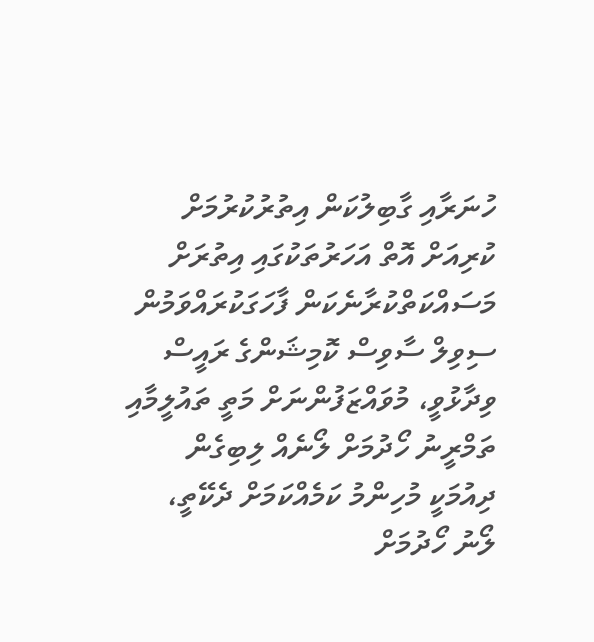ހުނަރާއި ގާބިލުކަން އިތުރުކުރުމަށް ކުރިއަށް އޮތް އަހަރުތަކުގައި އިތުރަށް މަސައްކަތްކުރާނެކަން ފާހަގަކުރައްވަމުން ސިވިލް ސާވިސް ކޮމިޝަންގެ ރައީސް ވިދާޅުވީ، މުވައްޒަފުންނަށް މަތީ ތައުލީމާއި ތަމްރީނު ހޯދުމަށް ލޯނެއް ލިބިގެން ދިއުމަކީ މުހިންމު ކަމެއްކަމަށް ދެކޭތީ، ލޯނު ހޯދުމަށް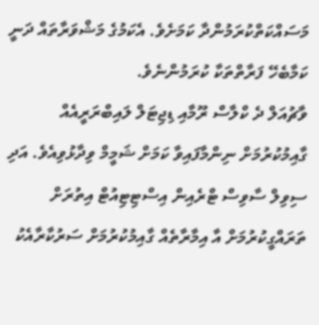މަސައްކަތްކުރަމުންދާ ކަމަށެވެ. އެކަމުގެ މަޝްވަރާތައް ދަނީ ކަމާބެހޭ ފަރާތްތަކާ ކުރަމުންނެވެ.
ވާޗުއަލް ދެ ކްލާސް ރޫމާއި ޑިޖިޓަލް ލައިބްރަރީއެއް ގާއިމުކުރުމަށް ނިންމާފައިވާ ކަމަށް ޝަމީމް ވިދާޅުވިއެވެ. އަދި ސިވިލް ސާވިސް ޓްރެއިން އިސްޓިޓިއުޓް އިތުރަށް ތަރައްގީކުރުމަށް އާ އިމާރާތެއް ގާއިމުކުރުމަށް ސަރުކާރާއެކު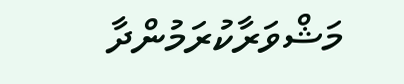މަޝްވަރާކުރަމުންދާ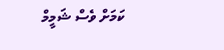ކަމަށް ވެސް ޝަމީމް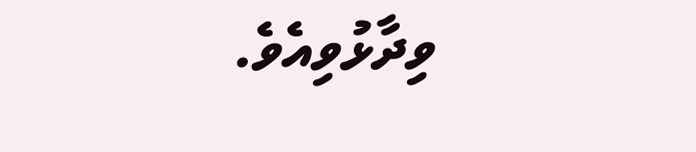ވިދާޅުވިއެވެ.